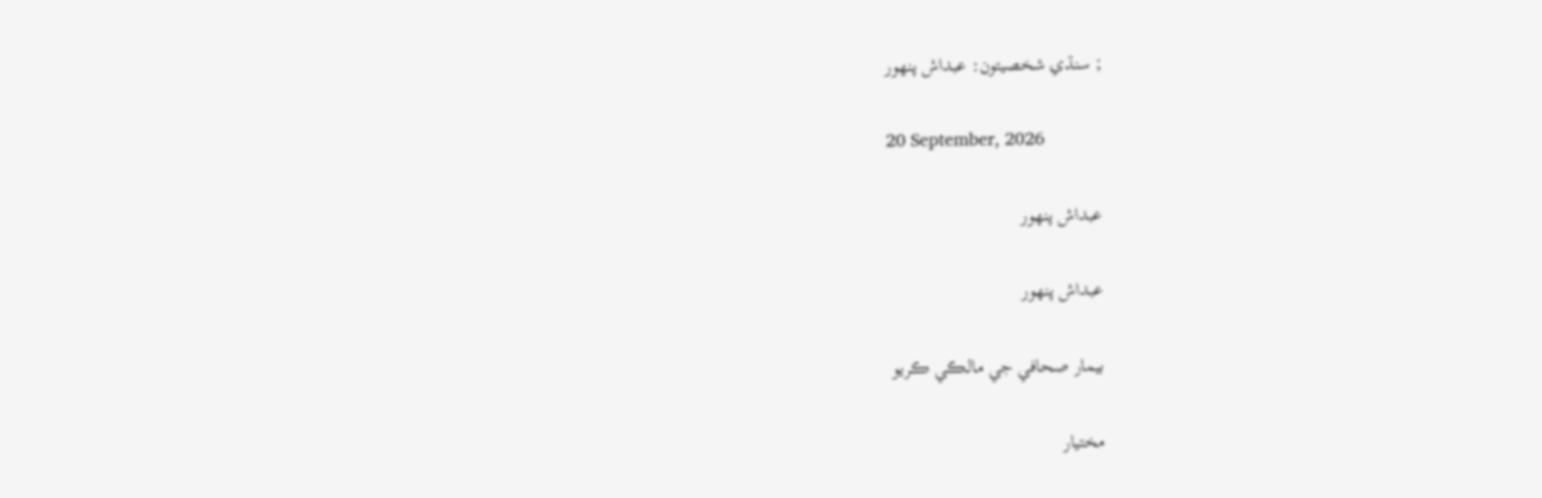; سنڌي شخصيتون: عبداش پنهور

20 September, 2026

عبداش پنهور

عبداش پنهور

بيمار صحافي جي مالڪي ڪريو

مختيار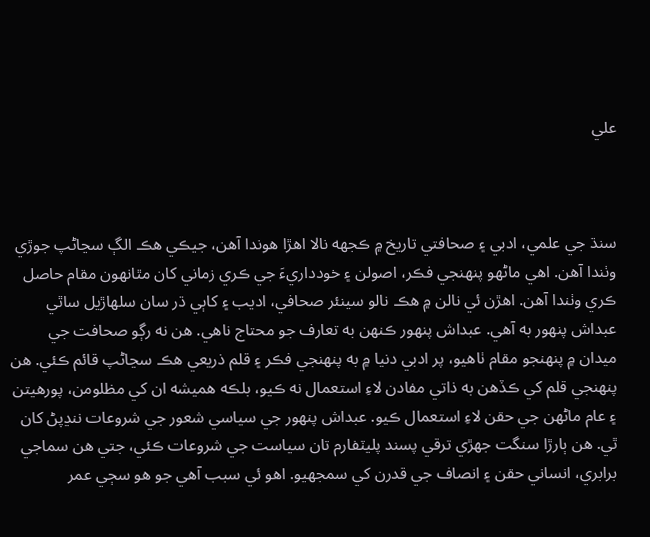علي



سنڌ جي علمي، ادبي ۽ صحافتي تاريخ ۾ ڪجهه نالا اهڙا هوندا آهن، جيڪي هڪ الڳ سڃاڻپ جوڙي وٺندا آهن. اهي ماڻهو پنهنجي فڪر، اصولن ۽ خودداريءَ جي ڪري زماني کان مٿانهون مقام حاصل ڪري وٺندا آهن. اهڙن ئي نالن ۾ هڪ نالو سينئر صحافي، اديب ۽ کاٻي ڌر سان سلهاڙيل ساٿي عبداش پنهور به آهي. عبداش پنهور ڪنهن به تعارف جو محتاج ناهي. هن نه رڳو صحافت جي ميدان ۾ پنهنجو مقام ٺاهيو، پر ادبي دنيا ۾ به پنهنجي فڪر ۽ قلم ذريعي هڪ سڃاڻپ قائم ڪئي. هن پنهنجي قلم کي ڪڏهن به ذاتي مفادن لاءِ استعمال نه ڪيو، بلڪه هميشه ان کي مظلومن، پورهيتن ۽ عام ماڻهن جي حقن لاءِ استعمال ڪيو. عبداش پنهور جي سياسي شعور جي شروعات ننڍپڻ کان ٿي. هن ٻارڙا سنگت جهڙي ترقي پسند پليٽفارم تان سياست جي شروعات ڪئي، جتي هن سماجي برابري، انساني حقن ۽ انصاف جي قدرن کي سمجهيو. اهو ئي سبب آهي جو هو سڄي عمر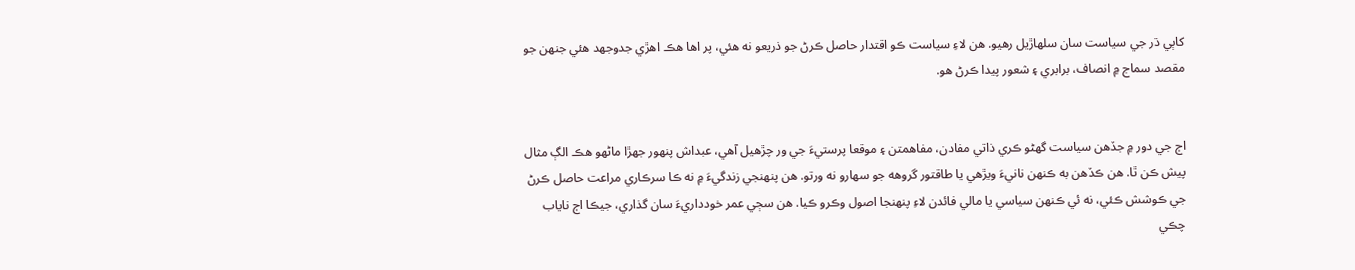کاٻي ڌر جي سياست سان سلهاڙيل رهيو. هن لاءِ سياست ڪو اقتدار حاصل ڪرڻ جو ذريعو نه هئي، پر اها هڪ اهڙي جدوجهد هئي جنهن جو مقصد سماج ۾ انصاف، برابري ۽ شعور پيدا ڪرڻ هو.


اڄ جي دور ۾ جڏهن سياست گهڻو ڪري ذاتي مفادن، مفاهمتن ۽ موقعا پرستيءَ جي ور چڙهيل آهي، عبداش پنهور جهڙا ماڻهو هڪ الڳ مثال پيش ڪن ٿا. هن ڪڏهن به ڪنهن نانيءَ ويڙهي يا طاقتور گروهه جو سهارو نه ورتو. هن پنهنجي زندگيءَ ۾ نه ڪا سرڪاري مراعت حاصل ڪرڻ جي ڪوشش ڪئي، نه ئي ڪنهن سياسي يا مالي فائدن لاءِ پنهنجا اصول وڪرو ڪيا. هن سڄي عمر خودداريءَ سان گذاري، جيڪا اڄ ناياب چڪي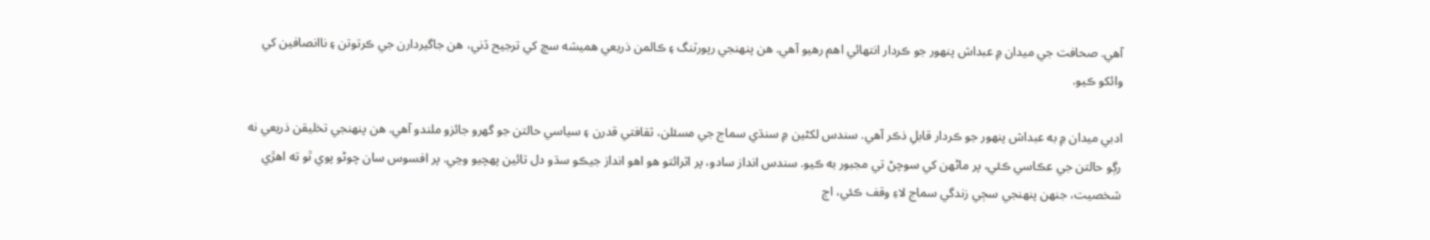آهي. صحافت جي ميدان ۾ عبداش پنهور جو ڪردار انتهائي اهم رهيو آهي. هن پنهنجي رپورٽنگ ۽ ڪالمن ذريعي هميشه سچ کي ترجيح ڏني، هن جاگيردارن جي ڪرتوتن ۽ ناانصافين کي وائکو ڪيو.

ادبي ميدان ۾ به عبداش پنهور جو ڪردار قابلِ ذڪر آهي. سندس لکڻين ۾ سنڌي سماج جي مسئلن، ثقافتي قدرن ۽ سياسي حالتن جو گهرو جائزو ملندو آهي. هن پنهنجي تخليقن ذريعي نه رڳو حالتن جي عڪاسي ڪئي، پر ماڻهن کي سوچڻ تي مجبور به ڪيو. سندس انداز سادو، پر اثرائتو هو اهو انداز جيڪو سڌو دل تائين پهچيو وڃي. پر افسوس سان چوڻو پوي ٿو ته اهڙي شخصيت، جنهن پنهنجي سڄي زندگي سماج لاءِ وقف ڪئي، اڄ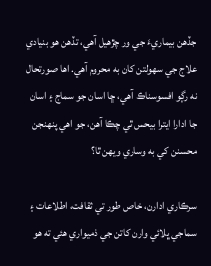جڏهن بيماريءَ جي ور چڙهيل آهي، تڏهن هو بنيادي علاج جي سهولتن کان به محروم آهي. اها صورتحال نه رڳو افسوسناڪ آهي، ڇا اسان جو سماج ۽ اسان جا ادارا ايترا بيحس ٿي چڪا آهن، جو اهي پنهنجن محسنن کي به وساري ويهن ٿا؟

سرڪاري ادارن، خاص طور تي ثقافت، اطلاعات ۽ سماجي ڀلائي وارن کاتن جي ذميواري هئي ته هو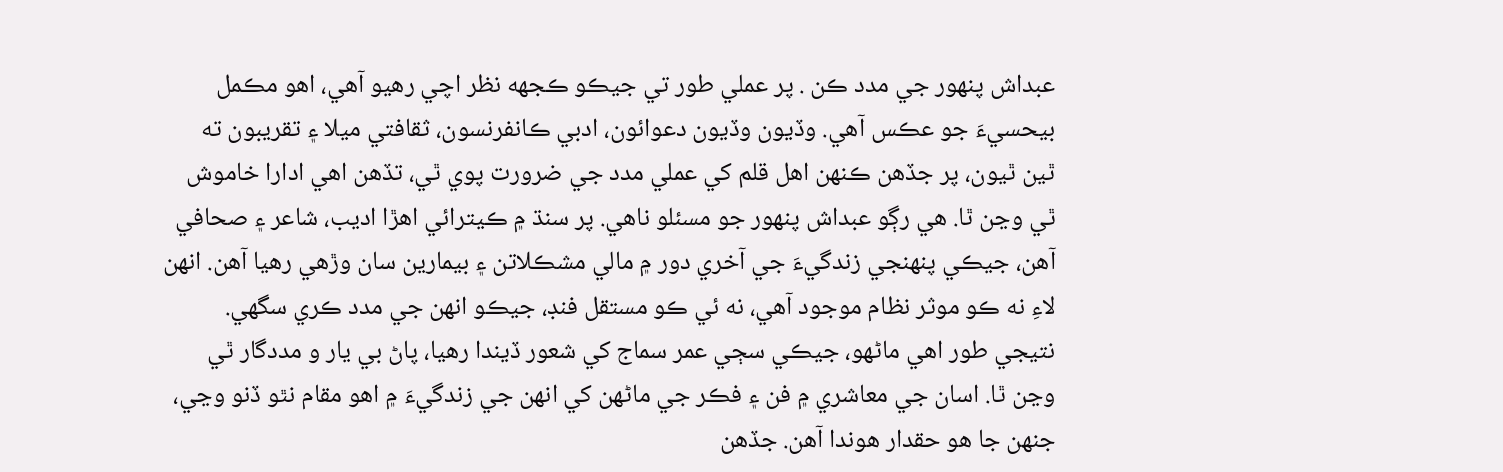عبداش پنهور جي مدد ڪن . پر عملي طور تي جيڪو ڪجهه نظر اچي رهيو آهي، اهو مڪمل بيحسيءَ جو عڪس آهي. وڏيون وڏيون دعوائون، ادبي ڪانفرنسون، ثقافتي ميلا ۽ تقريبون ته ٿين ٿيون، پر جڏهن ڪنهن اهل قلم کي عملي مدد جي ضرورت پوي ٿي، تڏهن اهي ادارا خاموش ٿي وڃن ٿا. هي رڳو عبداش پنهور جو مسئلو ناهي. پر سنڌ ۾ ڪيترائي اهڙا اديب، شاعر ۽ صحافي آهن، جيڪي پنهنجي زندگيءَ جي آخري دور ۾ مالي مشڪلاتن ۽ بيمارين سان وڙهي رهيا آهن. انهن لاءِ نه ڪو موثر نظام موجود آهي، نه ئي ڪو مستقل فنڊ، جيڪو انهن جي مدد ڪري سگهي. نتيجي طور اهي ماڻهو، جيڪي سڄي عمر سماج کي شعور ڏيندا رهيا، پاڻ بي يار و مددگار ٿي وڃن ٿا. اسان جي معاشري ۾ فن ۽ فڪر جي ماڻهن کي انهن جي زندگيءَ ۾ اهو مقام نٿو ڏنو وڃي، جنهن جا هو حقدار هوندا آهن. جڏهن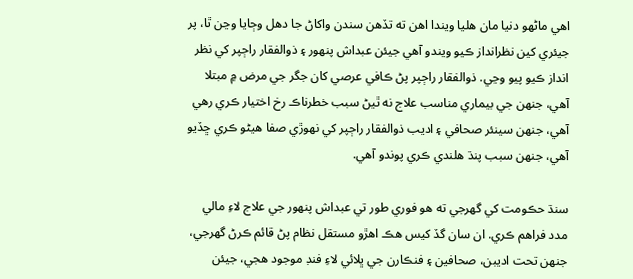اهي ماڻهو دنيا مان هليا ويندا اهن ته تڏهن سندن واکاڻ جا دهل وڄايا وڃن ٿا، پر جيئري کين نظرانداز ڪيو ويندو آهي جيئن عبداش پنهور ۽ ذوالفقار راڄپر کي نظر انداز ڪيو پيو وڃي. ذوالفقار راڄپر پڻ ڪافي عرصي کان جگر جي مرض ۾ مبتلا آهي، جنهن جي بيماري مناسب علاج نه ٿيڻ سبب خطرناڪ رخ اختيار ڪري رهي آهي، جنهن سينئر صحافي ۽ اديب ذوالفقار راڄپر کي نهوڙي صفا هيڻو ڪري ڇڏيو آهي، جنهن سبب پنڌ هلندي ڪري پوندو آهي.

سنڌ حڪومت کي گهرجي ته هو فوري طور تي عبداش پنهور جي علاج لاءِ مالي مدد فراهم ڪري. ان سان گڏ کيس هڪ اهڙو مستقل نظام پڻ قائم ڪرڻ گهرجي، جنهن تحت اديبن، صحافين ۽ فنڪارن جي ڀلائي لاءِ فنڊ موجود هجي، جيئن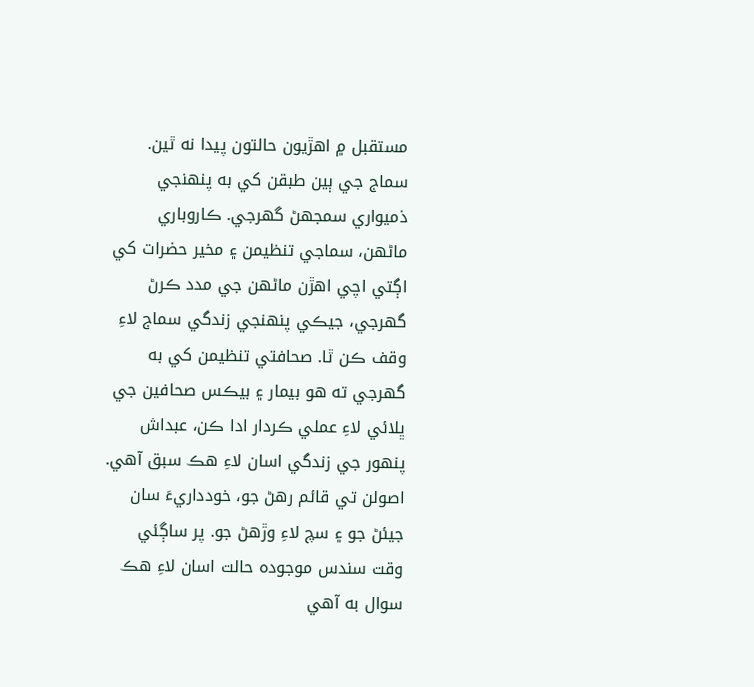مستقبل ۾ اهڙيون حالتون پيدا نه ٿين. سماج جي ٻين طبقن کي به پنهنجي ذميواري سمجهڻ گهرجي. ڪاروباري ماڻهن، سماجي تنظيمن ۽ مخير حضرات کي اڳتي اچي اهڙن ماڻهن جي مدد ڪرڻ گهرجي، جيڪي پنهنجي زندگي سماج لاءِ وقف ڪن ٿا. صحافتي تنظيمن کي به گهرجي ته هو بيمار ۽ بيڪس صحافين جي ڀلائي لاءِ عملي ڪردار ادا ڪن، عبداش پنهور جي زندگي اسان لاءِ هڪ سبق آهي. اصولن تي قائم رهڻ جو، خودداريءَ سان جيئڻ جو ۽ سچ لاءِ وڙهڻ جو. پر ساڳئي وقت سندس موجوده حالت اسان لاءِ هڪ سوال به آهي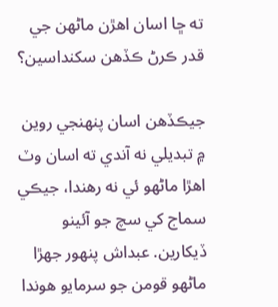ته ڇا اسان اهڙن ماڻهن جي قدر ڪرڻ ڪڏهن سکنداسين؟

جيڪڏهن اسان پنهنجي روين ۾ تبديلي نه آندي ته اسان وٽ اهڙا ماڻهو ئي نه رهندا، جيڪي سماج کي سچ جو آئينو ڏيکارين. عبداش پنهور جهڙا ماڻهو قومن جو سرمايو هوندا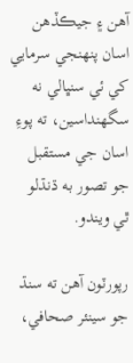آهن ۽ جيڪڏهن اسان پنهنجي سرمايي کي ئي سنڀالي نه سگهنداسين، ته پوءِ اسان جي مستقبل جو تصور به ڌنڌلو ٿي ويندو.

رپورٽون آهن ته سنڌ جو سينئر صحافي،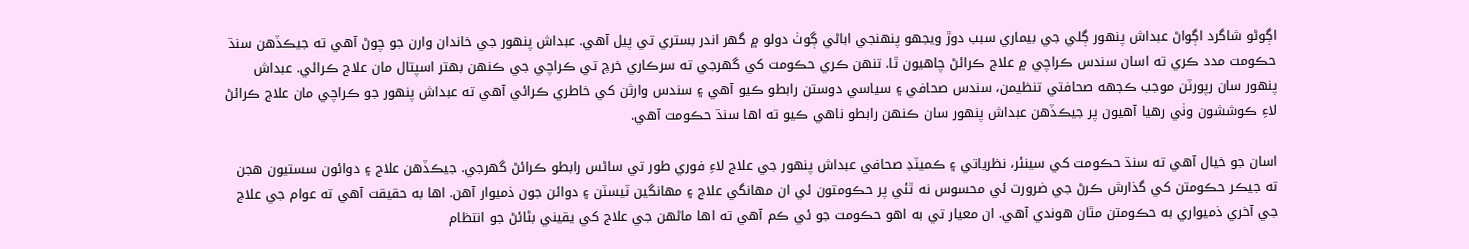اڳوڻو شاگرد اڳواڻ عبداش پنهور ڳلي جي بيماري سبب دوڙ ويجهو پنهنجي اباڻي ڳوٺ دولو ۾ گهر اندر بستري تي پيل آهي. عبداش پنهور جي خاندان وارن جو چوڻ آهي ته جيڪڏهن سنڌ حڪومت مدد ڪري ته اسان سندس ڪراچي ۾ علاج ڪرائڻ چاهيون ٿا. تنهن ڪري حڪومت کي گهرجي ته سرڪاري خرچ تي ڪراچي جي ڪنهن بهتر اسپتال مان علاج ڪرائي. عبداش پنهور سان رپورٽن موجب ڪجهه صحافتي تنظيمن، سندس صحافي ۽ سياسي دوستن رابطو ڪيو آهي ۽ سندس وارثن کي خاطري ڪرائي آهي ته عبداش پنهور جو ڪراچي مان علاج ڪرائڻ لاءِ ڪوششون وٺي رهيا آهيون پر جيڪڏهن عبداش پنهور سان ڪنهن رابطو ناهي ڪيو ته اها سنڌ حڪومت آهي.

اسان جو خيال آهي ته سنڌ حڪومت کي سينئر، نظرياتي ۽ ڪميٽڊ صحافي عبداش پنهور جي علاج لاءِ فوري طور تي ساڻس رابطو ڪرائڻ گهرجي. جيڪڏهن علاج ۽ دوائون سستيون هجن ته جيڪر حڪومتن کي گذارش ڪرڻ جي ضرورت ئي محسوس نه ٿئي پر حڪومتون ئي ان مهانگي علاج ۽ مهانگين ٽيسٽن ۽ دوائن جون ذميوار آهن. اها به حقيقت آهي ته عوام جي علاج جي آخري ذميواري به حڪومتن مٿان هوندي آهي. ان معيار تي به اهو حڪومت جو ئي ڪم آهي ته اها ماڻهن جي علاج کي يقيني بڻائڻ جو انتظام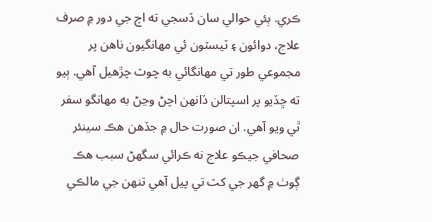ڪري. ٻئي حوالي سان ڏسجي ته اڄ جي دور ۾ صرف علاج، دوائون ۽ ٽيسٽون ئي مهانگيون ناهن پر مجموعي طور تي مهانگائي به چوٽ چڙهيل آهي. ٻيو ته ڇڏيو پر اسپتالن ڏانهن اچڻ وڃڻ به مهانگو سفر ٿي ويو آهي. ان صورت حال ۾ جڏهن هڪ سينئر صحافي جيڪو علاج نه ڪرائي سگهڻ سبب هڪ ڳوٺ ۾ گهر جي کٽ تي پيل آهي تنهن جي مالڪي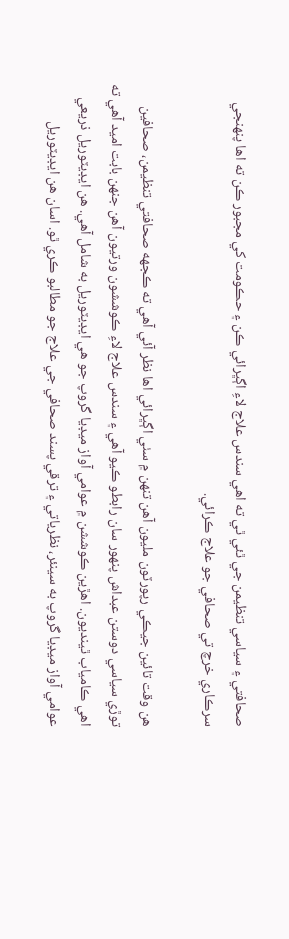صحافتي ۽ سياسي تنظيمن جي ٿئي ٿي ته اهي سندس علاج لاءِ اڳڀرائي ڪن ۽ حڪومت کي مجبور ڪن ته اها پنهنجي سرڪاري خرچ تي صحافي جو علاج ڪرائي.

هن وقت تائين جيڪي رپورٽون مليون آهن تنهن ۾ سٺي اڳڀرائي اها نظر آئي آهي ته ڪجهه صحافتي تنظيمن، صحافين توڙي سياسي دوستن عبداش پنهور سان رابطو ڪيو آهي ۽ سندس علاج لاءِ ڪوششون ورتيون آهن جنهن بابت اميد آهي ته اهي ڪامياب ٿينديون. اهڙين ڪوششن ۾ عوامي آواز ميڊيا گروپ جو هي ايڊيٽوريل به شامل آهي. هن ايڊيٽوريل ذريعي عوامي آواز ميڊيا گروپ به سينئر، نظرياتي ۽ ترقي پسند صحافي جي علاج جو مطالبو ڪري ٿو. اسان هن ايڊيٽوريل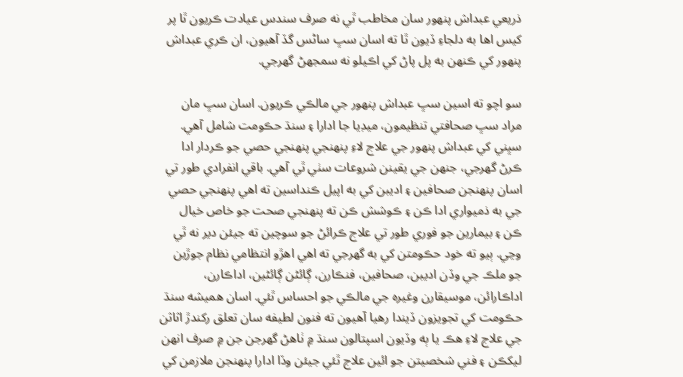ذريعي عبداش پنهور سان مخاطب ٿي نه صرف سندس عيادت ڪريون ٿا پر کيس اها به دلجاءِ ڏيون ٿا ته اسان سڀ ساڻس گڏ آهيون، ان ڪري عبداش پنهور کي ڪنهن به پل پاڻ کي اڪيلو نه سمجهڻ گهرجي.

سو اچو ته اسين سڀ عبداش پنهور جي مالڪي ڪريون. اسان سڀ مان مراد سڀ صحافتي تنظيمون، ميڊيا جا ادارا ۽ سنڌ حڪومت شامل آهي. سڀني کي عبداش پنهور جي علاج لاءِ پنهنجي پنهنجي حصي جو ڪردار ادا ڪرڻ گهرجي، جنهن جي يقينن شروعات سٺي ٿي آهي. باقي انفرادي طور تي اسان پنهنجن صحافين ۽ اديبن کي به اپيل ڪنداسين ته اهي پنهنجي حصي جي به ذميواري ادا ڪن ۽ ڪوشش ڪن ته پنهنجي صحت جو خاص خيال ڪن ۽ بيمارين جو فوري طور تي علاج ڪرائڻ جو سوچين ته جيئن دير نه ٿي وڃي. ٻيو ته خود حڪومتن کي به گهرجي ته اهي اهڙو انتظامي نظام جوڙين جو ملڪ جي وڏن اديبن، صحافين، فنڪارن، ڳائڻن ڳائڻين، اداڪارن، اداڪارائن، موسيقارن وغيره جي مالڪي جو احساس ٿئي. اسان هميشه سنڌ حڪومت کي تجويزون ڏيندا رهيا آهيون ته فنون لطيفه سان تعلق رکندڙ اثاثن جي علاج لاءِ هڪ يا ٻه وڏيون اسپتالون سنڌ ۾ ٺاهڻ گهرجن جن ۾ صرف انهن ليکڪن ۽ فني شخصيتن جو ائين علاج ٿئي جيئن وڏا ادارا پنهنجن ملازمن کي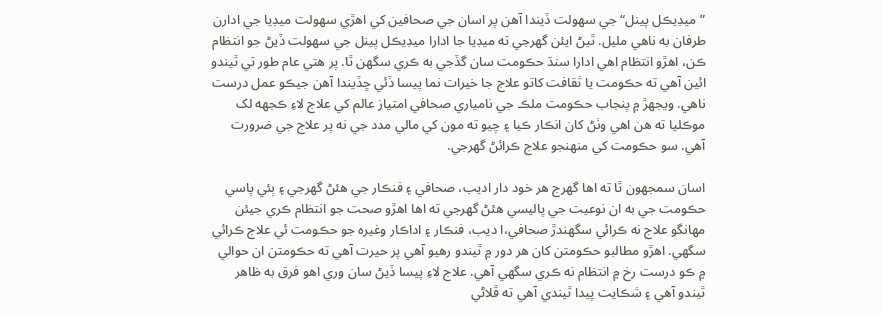”ميڊيڪل پينل“ جي سهولت ڏيندا آهن پر اسان جي صحافين کي اهڙي سهولت ميڊيا جي ادارن طرفان به ناهي مليل. ٿيڻ ايئن گهرجي ته ميڊيا جا ادارا ميڊيڪل پينل جي سهولت ڏيڻ جو انتظام ڪن، اهڙو انتظام اهي ادارا سنڌ حڪومت سان گڏجي به ڪري سگهن ٿا. پر هتي عام طور تي ٿيندو ائين آهي ته حڪومت يا ثقافت کاتو علاج جا خيرات نما پيسا ڏئي ڇڏيندا آهن جيڪو عمل درست ناهي. ويجهڙ ۾ پنجاب حڪومت ملڪ جي نامياري صحافي امتياز عالم کي علاج لاءِ ڪجهه لک موڪليا ته هن اهي وٺڻ کان انڪار ڪيا ۽ چيو ته مون کي مالي مدد جي نه پر علاج جي ضرورت آهي. سو حڪومت کي منهنجو علاج ڪرائڻ گهرجي.

اسان سمجهون ٿا ته اها گهرج هر خود دار اديب، صحافي ۽ فنڪار جي هئڻ گهرجي ۽ ٻئي پاسي حڪومت جي به ان نوعيت جي پاليسي هئڻ گهرجي ته اها اهڙو صحت جو انتظام ڪري جيئن مهانگو علاج نه ڪرائي سگهندڙ صحافي،ا ديب، فنڪار ۽ اداڪار وغيره جو حڪومت ئي علاج ڪرائي سگهي. اهڙو مطالبو حڪومتن کان هر دور ۾ ٿيندو رهيو آهي پر حيرت آهي ته حڪومتن ان حوالي ۾ ڪو درست رخ ۾ انتظام نه ڪري سگهي آهي. علاج لاءِ پيسا ڏيڻ سان وري اهو فرق به ظاهر ٿيندو آهي ۽ شڪايت پيدا ٿيندي آهي ته ڦلاڻي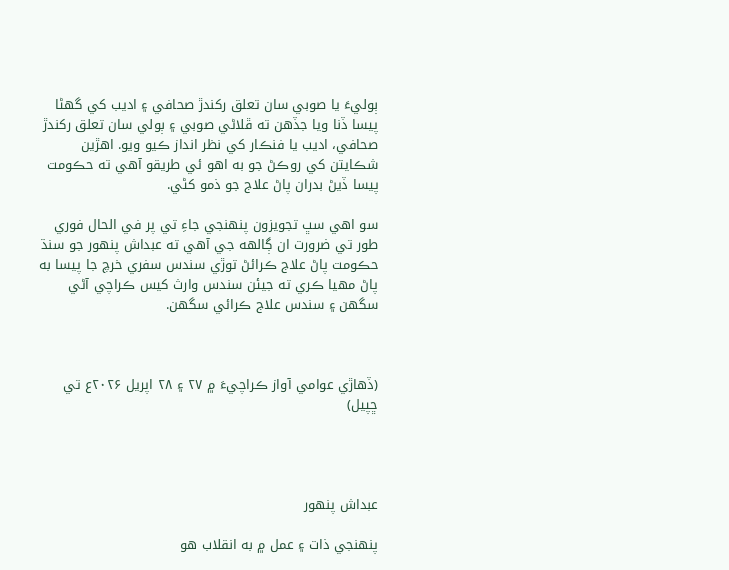ٻوليءَ يا صوبي سان تعلق رکندڙ صحافي ۽ اديب کي گهڻا پيسا ڏنا ويا جڏهن ته ڦلاڻي صوبي ۽ ٻولي سان تعلق رکندڙ صحافي، اديب يا فنڪار کي نظر انداز ڪيو ويو. اهڙين شڪايتن کي روڪڻ جو به اهو ئي طريقو آهي ته حڪومت پيسا ڏيڻ بدران پاڻ علاج جو ذمو کڻي.

سو اهي سڀ تجويزون پنهنجي جاءِ تي پر في الحال فوري طور تي ضرورت ان ڳالهه جي آهي ته عبداش پنهور جو سنڌ حڪومت پاڻ علاج ڪرائڻ توڙي سندس سفري خرچ جا پيسا به پاڻ مهيا ڪري ته جيئن سندس وارث کيس ڪراچي آڻي سگهن ۽ سندس علاج ڪرائي سگهن.



(ڏھاڙي عوامي آواز ڪراچيءَ ۾ ۲۷ ۽ ۲۸ اپريل ۲۰۲۶ع تي ڇپيل)




عبداش پنھور

پنھنجي ذات ۽ عمل ۾ به انقلاب ھو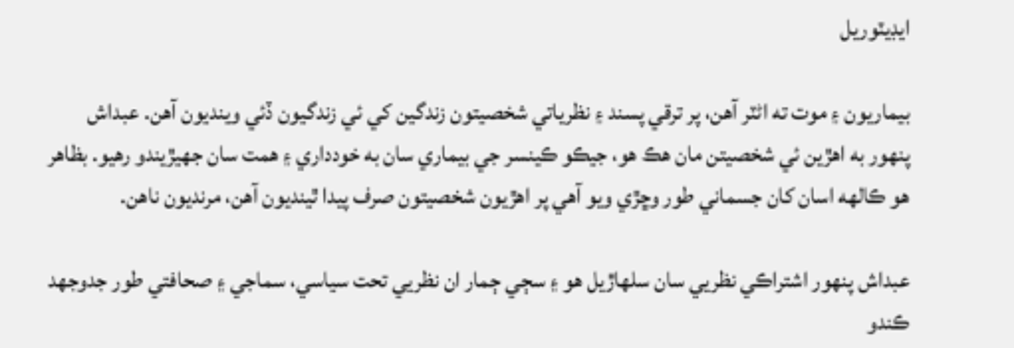ايڊيٽوريل

بيماريون ۽ موت ته اڻٽر آهن، پر ترقي پسند ۽ نظرياتي شخصيتون زندگين کي ئي زندگيون ڏئي وينديون آهن. عبداش پنھور به اهڙين ئي شخصيتن مان هڪ هو، جيڪو ڪينسر جي بيماري سان به خودداري ۽ همت سان جهيڙيندو رهيو. بظاهر هو ڪالهه اسان کان جسماني طور وڇڙي ويو آهي پر اهڙيون شخصيتون صرف پيدا ٿينديون آهن، مرنديون ناهن.

عبداش پنھور اشتراڪي نظريي سان سلهاڙيل هو ۽ سڄي ڄمار ان نظريي تحت سياسي، سماجي ۽ صحافتي طور جدوجهد ڪندو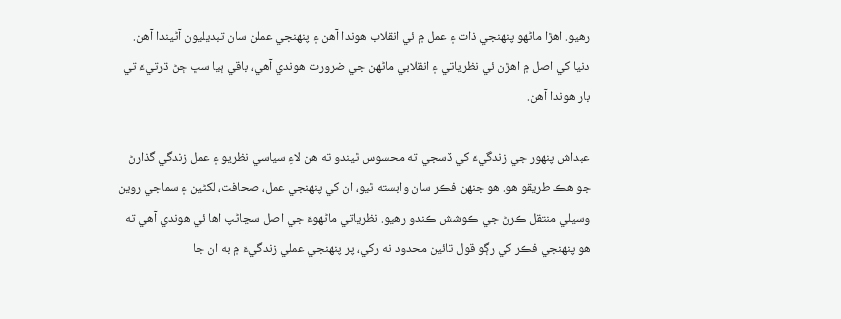رهيو. اهڙا ماڻهو پنهنجي ذات ۽ عمل ۾ ئي انقلاب هوندا آهن ۽ پنهنجي عملن سان تبديليون آڻيندا آهن. دنيا کي اصل ۾ اهڙن ئي نظرياتي ۽ انقلابي ماڻهن جي ضرورت هوندي آهي، باقي ٻيا سڀ ڄڻ ڌرتيءَ تي بار هوندا آهن.

عبداش پنھور جي زندگيءَ کي ڏسجي ته محسوس ٿيندو ته هن لاءِ سياسي نظريو ۽ عمل زندگي گذارڻ جو هڪ طريقو هو. هو جنهن فڪر سان وابسته ٿيو، ان کي پنهنجي عمل، صحافت، لکڻين ۽ سماجي روين وسيلي منتقل ڪرڻ جي ڪوشش ڪندو رهيو. نظرياتي ماڻهوءَ جي اصل سڃاڻپ اها ئي هوندي آهي ته هو پنهنجي فڪر کي رڳو قول تائين محدود نه رکي، پر پنهنجي عملي زندگيءَ ۾ به ان جا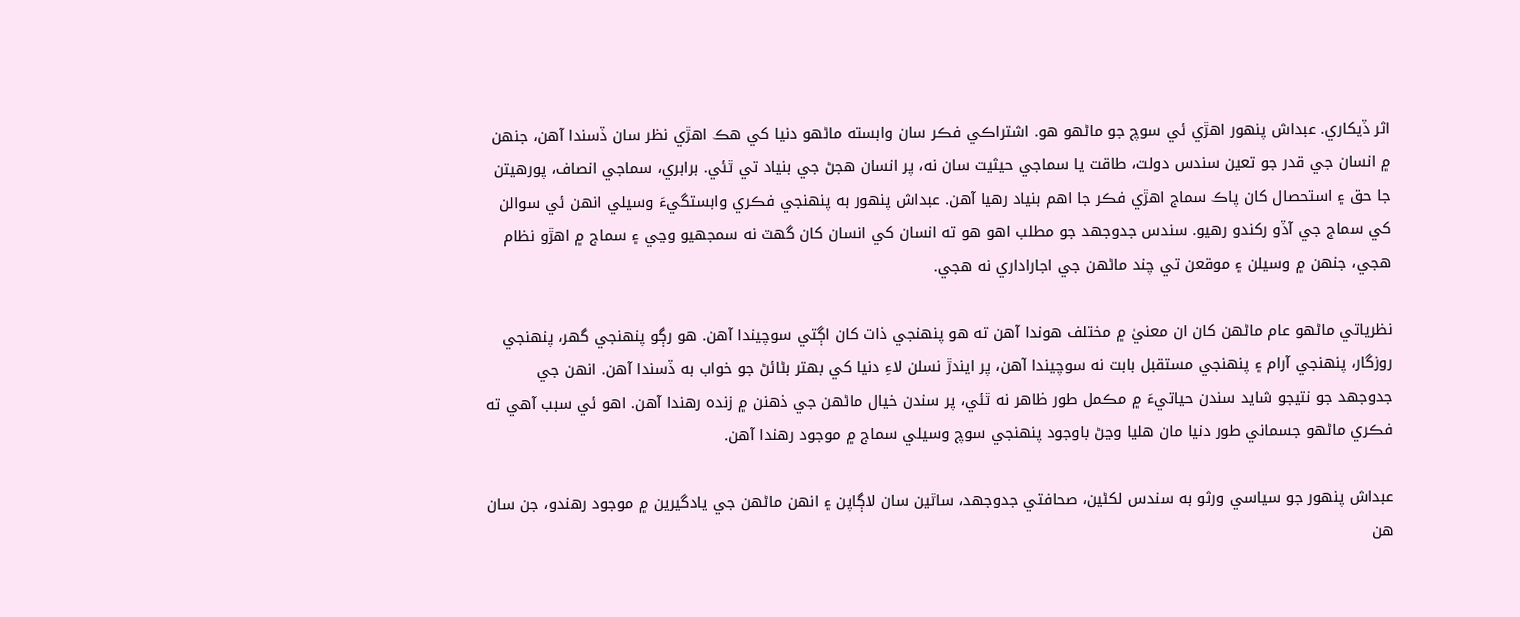اثر ڏيکاري. عبداش پنھور اهڙي ئي سوچ جو ماڻهو هو. اشتراڪي فڪر سان وابسته ماڻهو دنيا کي هڪ اهڙي نظر سان ڏسندا آهن، جنهن ۾ انسان جي قدر جو تعين سندس دولت، طاقت يا سماجي حيثيت سان نه، پر انسان هجڻ جي بنياد تي ٿئي. برابري، سماجي انصاف، پورهيتن جا حق ۽ استحصال کان پاڪ سماج اهڙي فڪر جا اهم بنياد رهيا آهن. عبداش پنھور به پنهنجي فڪري وابستگيءَ وسيلي انهن ئي سوالن کي سماج جي آڏو رکندو رهيو. سندس جدوجهد جو مطلب اهو هو ته انسان کي انسان کان گهٽ نه سمجهيو وڃي ۽ سماج ۾ اهڙو نظام هجي، جنهن ۾ وسيلن ۽ موقعن تي چند ماڻهن جي اجاراداري نه هجي.

نظرياتي ماڻهو عام ماڻهن کان ان معنيٰ ۾ مختلف هوندا آهن ته هو پنهنجي ذات کان اڳتي سوچيندا آهن. هو رڳو پنهنجي گهر، پنهنجي روزگار، پنهنجي آرام ۽ پنهنجي مستقبل بابت نه سوچيندا آهن، پر ايندڙ نسلن لاءِ دنيا کي بهتر بڻائڻ جو خواب به ڏسندا آهن. انهن جي جدوجهد جو نتيجو شايد سندن حياتيءَ ۾ مڪمل طور ظاهر نه ٿئي، پر سندن خيال ماڻهن جي ذهنن ۾ زنده رهندا آهن. اهو ئي سبب آهي ته فڪري ماڻهو جسماني طور دنيا مان هليا وڃڻ باوجود پنهنجي سوچ وسيلي سماج ۾ موجود رهندا آهن.

عبداش پنھور جو سياسي ورثو به سندس لکڻين، صحافتي جدوجهد، ساٿين سان لاڳاپن ۽ انهن ماڻهن جي يادگيرين ۾ موجود رهندو، جن سان هن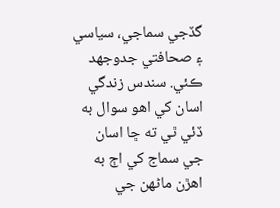گڏجي سماجي، سياسي ۽ صحافتي جدوجهد ڪئي. سندس زندگي اسان کي اهو سوال به ڏئي ٿي ته ڇا اسان جي سماج کي اڄ به اهڙن ماڻهن جي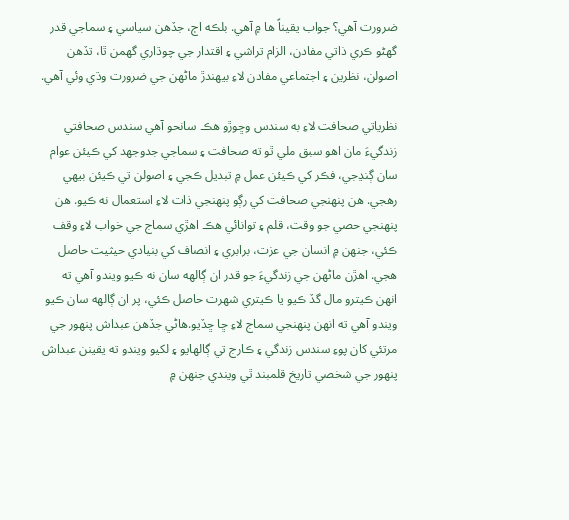ضرورت آهي؟ جواب يقيناً ها ۾ آهي. بلڪه اڄ، جڏهن سياسي ۽ سماجي قدر گهڻو ڪري ذاتي مفادن، الزام تراشي ۽ اقتدار جي چوڌاري گهمن ٿا، تڏهن اصولن، نظرين ۽ اجتماعي مفادن لاءِ بيهندڙ ماڻهن جي ضرورت وڌي وئي آهي.

نظرياتي صحافت لاءِ به سندس وڇوڙو هڪ سانحو آهي سندس صحافتي زندگيءَ مان اهو سبق ملي ٿو ته صحافت ۽ سماجي جدوجهد کي ڪيئن عوام سان ڳنڍجي، فڪر کي ڪيئن عمل ۾ تبديل ڪجي ۽ اصولن تي ڪيئن بيهي رهجي. هن پنهنجي صحافت کي رڳو پنهنجي ذات لاءِ استعمال نه ڪيو. هن پنهنجي حصي جو وقت، قلم ۽ توانائي هڪ اهڙي سماج جي خواب لاءِ وقف ڪئي، جنهن ۾ انسان جي عزت، برابري ۽ انصاف کي بنيادي حيثيت حاصل هجي. اهڙن ماڻهن جي زندگيءَ جو قدر ان ڳالهه سان نه ڪيو ويندو آهي ته انهن ڪيترو مال گڏ ڪيو يا ڪيتري شهرت حاصل ڪئي، پر ان ڳالهه سان ڪيو ويندو آهي ته انهن پنهنجي سماج لاءِ ڇا ڇڏيو.هاڻي جڏهن عبداش پنهور جي مرتئي کان پوءِ سندس زندگي ۽ ڪارج تي ڳالهايو ۽ لکيو ويندو ته يقينن عبداش پنهور جي شخصي تاريخ قلمبند ٿي ويندي جنهن ۾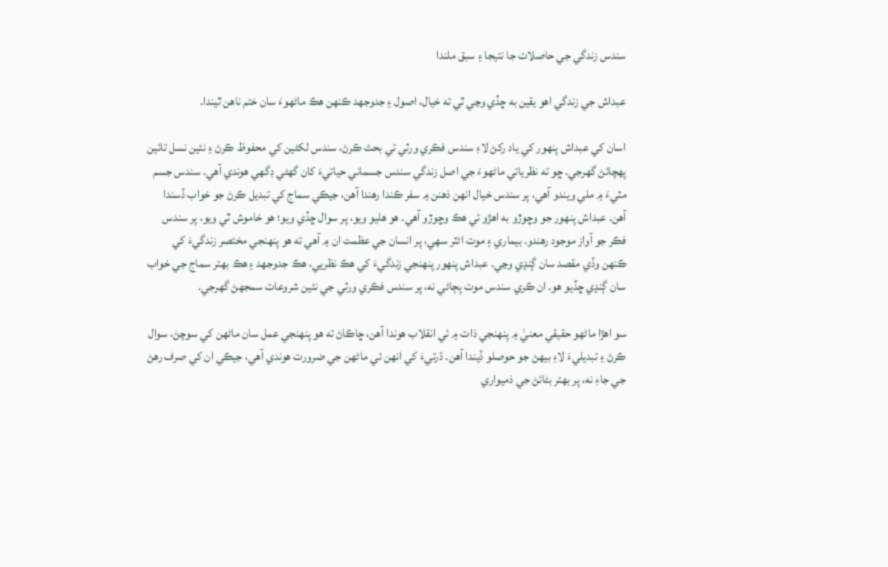سندس زندگي جي حاصلات جا نتيجا ۽ سبق ملندا

عبداش جي زندگي اهو يقين به ڇڏي وڃي ٿي ته خيال، اصول ۽ جدوجهد ڪنهن هڪ ماڻهوءَ سان ختم ناهن ٿيندا.

اسان کي عبداش پنھور کي ياد رکڻ لاءِ سندس فڪري ورثي تي بحث ڪرڻ، سندس لکڻين کي محفوظ ڪرڻ ۽ نئين نسل تائين پهچائڻ گهرجي. ڇو ته نظرياتي ماڻهوءَ جي اصل زندگي سندس جسماني حياتيءَ کان گهڻي ڊگهي هوندي آهي. سندس جسم مٽيءَ ۾ ملي ويندو آهي، پر سندس خيال انهن ذهنن ۾ سفر ڪندا رهندا آهن، جيڪي سماج کي تبديل ڪرڻ جو خواب ڏسندا آهن. عبداش پنھور جو وڇوڙو به اهڙو ئي هڪ وڇوڙو آهي. هو هليو ويو، پر سوال ڇڏي ويو؛ هو خاموش ٿي ويو، پر سندس فڪر جو آواز موجود رهندو. بيماري ۽ موت اڻٽر سهي، پر انسان جي عظمت ان ۾ آهي ته هو پنهنجي مختصر زندگيءَ کي ڪنهن وڏي مقصد سان ڳنڍي وڃي. عبداش پنھور پنهنجي زندگيءَ کي هڪ نظريي، هڪ جدوجهد ۽ هڪ بهتر سماج جي خواب سان ڳنڍي ڇڏيو هو. ان ڪري سندس موت پڄاڻي نه، پر سندس فڪري ورثي جي نئين شروعات سمجهڻ گهرجي.

سو اهڙا ماڻهو حقيقي معنيٰ ۾ پنهنجي ذات ۾ ئي انقلاب هوندا آهن، ڇاڪاڻ ته هو پنهنجي عمل سان ماڻهن کي سوچڻ، سوال ڪرڻ ۽ تبديليءَ لاءِ بيهڻ جو حوصلو ڏيندا آهن. ڌرتيءَ کي انهن ئي ماڻهن جي ضرورت هوندي آهي، جيڪي ان کي صرف رهڻ جي جاءِ نه، پر بهتر بڻائڻ جي ذميواري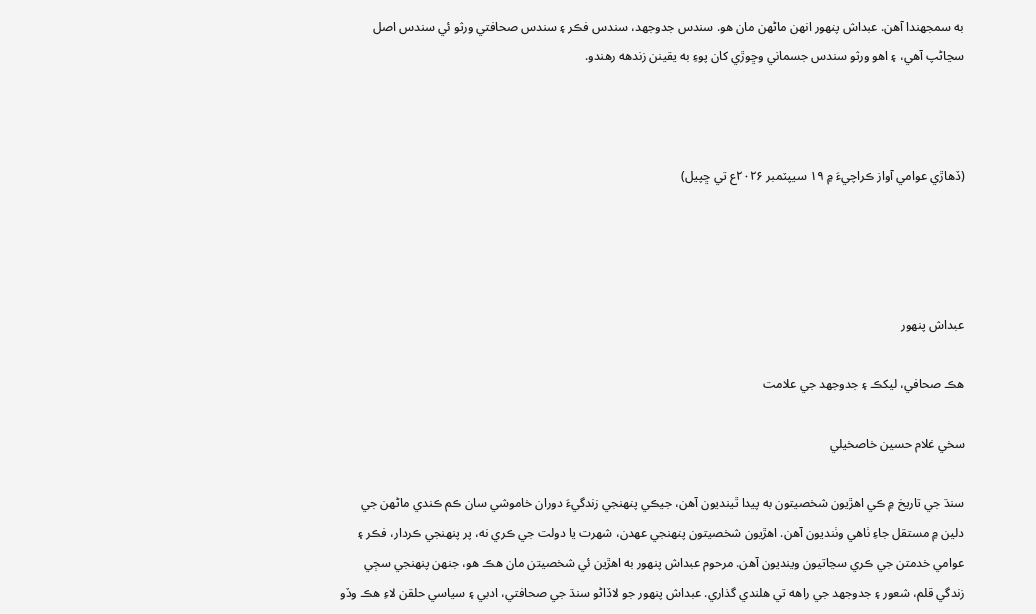به سمجهندا آهن. عبداش پنھور انهن ماڻهن مان هو. سندس جدوجهد، سندس فڪر ۽ سندس صحافتي ورثو ئي سندس اصل سڃاڻپ آهي، ۽ اهو ورثو سندس جسماني وڇوڙي کان پوءِ به يقينن زندهه رهندو.



(ڏھاڙي عوامي آواز ڪراچيءَ ۾ ۱۹ سيپٽمبر ۲۰۲۶ع تي ڇپيل)




عبداش پنهور

هڪ صحافي، ليکڪ ۽ جدوجهد جي علامت

سخي غلام حسين خاصخيلي

سنڌ جي تاريخ ۾ ڪي اهڙيون شخصيتون به پيدا ٿينديون آهن، جيڪي پنهنجي زندگيءَ دوران خاموشي سان ڪم ڪندي ماڻهن جي دلين ۾ مستقل جاءِ ٺاهي وٺنديون آهن. اهڙيون شخصيتون پنهنجي عهدن، شهرت يا دولت جي ڪري نه، پر پنهنجي ڪردار، فڪر ۽ عوامي خدمتن جي ڪري سڃاتيون وينديون آهن. مرحوم عبداش پنهور به اهڙين ئي شخصيتن مان هڪ هو، جنهن پنهنجي سڄي زندگي قلم، شعور ۽ جدوجهد جي راهه تي هلندي گذاري. عبداش پنهور جو لاڏاڻو سنڌ جي صحافتي، ادبي ۽ سياسي حلقن لاءِ هڪ وڏو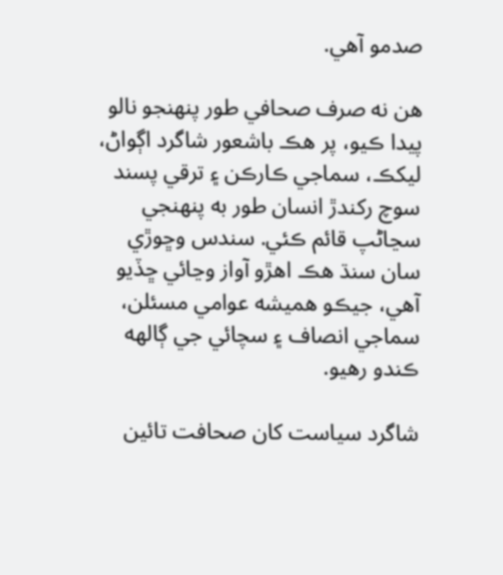صدمو آهي.

هن نه صرف صحافي طور پنهنجو نالو پيدا ڪيو، پر هڪ باشعور شاگرد اڳواڻ، ليکڪ، سماجي ڪارڪن ۽ ترقي پسند سوچ رکندڙ انسان طور به پنهنجي سڃاڻپ قائم ڪئي. سندس وڇوڙي سان سنڌ هڪ اهڙو آواز وڃائي ڇڏيو آهي، جيڪو هميشه عوامي مسئلن، سماجي انصاف ۽ سچائي جي ڳالهه ڪندو رهيو.

شاگرد سياست کان صحافت تائين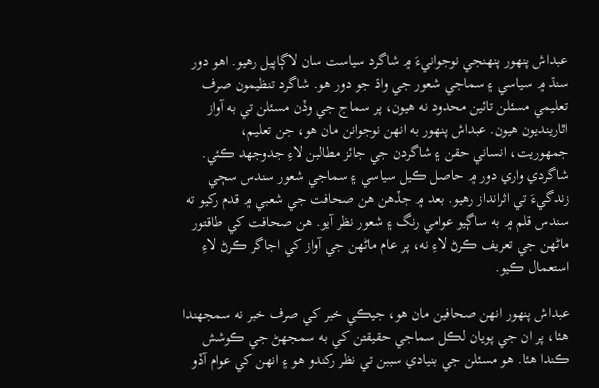عبداش پنهور پنهنجي نوجوانيءَ ۾ شاگرد سياست سان لاڳاپيل رهيو. اهو دور سنڌ ۾ سياسي ۽ سماجي شعور جي واڌ جو دور هو. شاگرد تنظيمون صرف تعليمي مسئلن تائين محدود نه هيون، پر سماج جي وڏن مسئلن تي به آواز اٿارينديون هيون. عبداش پنهور به انهن نوجوانن مان هو، جن تعليم، جمهوريت، انساني حقن ۽ شاگردن جي جائز مطالبن لاءِ جدوجهد ڪئي. شاگردي واري دور ۾ حاصل ڪيل سياسي ۽ سماجي شعور سندس سڄي زندگيءَ تي اثرانداز رهيو. بعد ۾ جڏهن هن صحافت جي شعبي ۾ قدم رکيو ته سندس قلم ۾ به ساڳيو عوامي رنگ ۽ شعور نظر آيو. هن صحافت کي طاقتور ماڻهن جي تعريف ڪرڻ لاءِ نه، پر عام ماڻهن جي آواز کي اجاگر ڪرڻ لاءِ استعمال ڪيو.

عبداش پنهور انهن صحافين مان هو، جيڪي خبر کي صرف خبر نه سمجهندا هئا، پر ان جي پويان لڪل سماجي حقيقتن کي به سمجهڻ جي ڪوشش ڪندا هئا. هو مسئلن جي بنيادي سببن تي نظر رکندو هو ۽ انهن کي عوام آڏو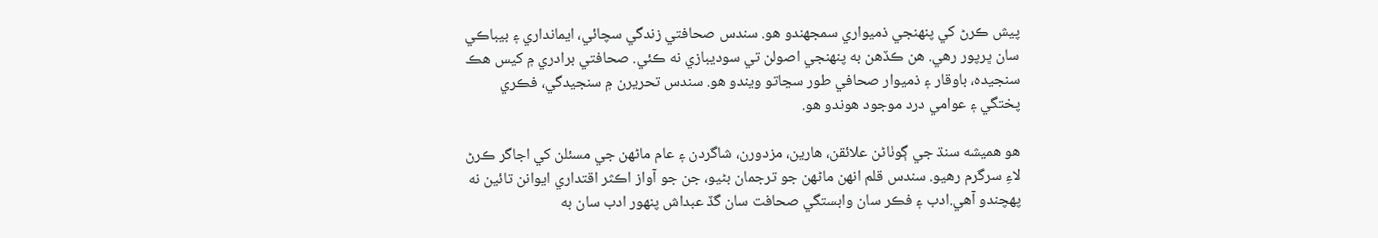پيش ڪرڻ کي پنهنجي ذميواري سمجهندو هو. سندس صحافتي زندگي سچائي، ايمانداري ۽ بيباڪي سان ڀرپور رهي. هن ڪڏهن به پنهنجي اصولن تي سوديبازي نه ڪئي. صحافتي برادري ۾ کيس هڪ سنجيده، باوقار ۽ ذميوار صحافي طور سڃاتو ويندو هو. سندس تحريرن ۾ سنجيدگي، فڪري پختگي ۽ عوامي درد موجود هوندو هو.

هو هميشه سنڌ جي ڳوٺاڻن علائقن، هارين، مزدورن، شاگردن ۽ عام ماڻهن جي مسئلن کي اجاگر ڪرڻ لاءِ سرگرم رهيو. سندس قلم انهن ماڻهن جو ترجمان بڻيو، جن جو آواز اڪثر اقتداري ايوانن تائين نه پهچندو آهي.ادب ۽ فڪر سان وابستگي صحافت سان گڏ عبداش پنهور ادب سان به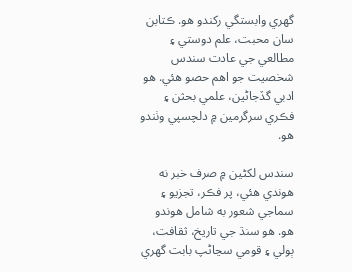گهري وابستگي رکندو هو. ڪتابن سان محبت، علم دوستي ۽ مطالعي جي عادت سندس شخصيت جو اهم حصو هئي. هو ادبي گڏجاڻين، علمي بحثن ۽ فڪري سرگرمين ۾ دلچسپي وٺندو هو.

سندس لکڻين ۾ صرف خبر نه هوندي هئي، پر فڪر، تجزيو ۽ سماجي شعور به شامل هوندو هو. هو سنڌ جي تاريخ، ثقافت، ٻولي ۽ قومي سڃاڻپ بابت گهري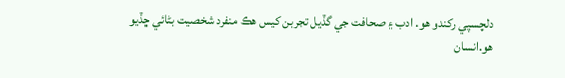دلچسپي رکندو هو. ادب ۽ صحافت جي گڏيل تجربن کيس هڪ منفرد شخصيت بڻائي ڇڏيو هو.انسان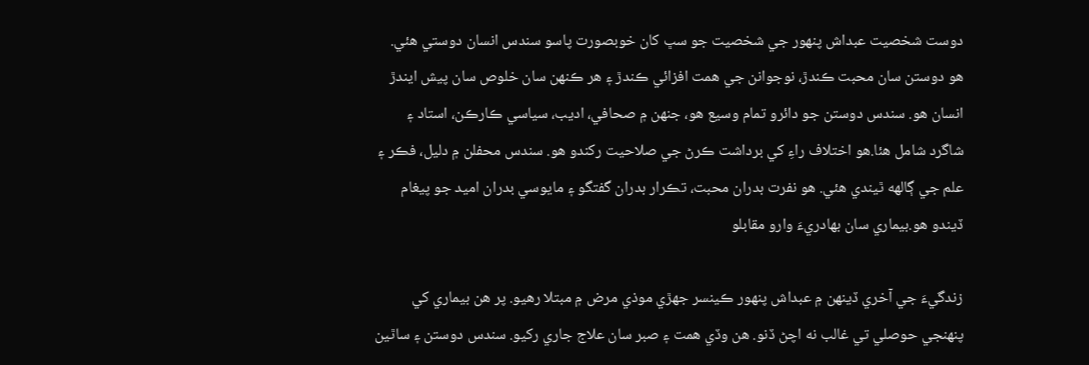دوست شخصيت عبداش پنهور جي شخصيت جو سڀ کان خوبصورت پاسو سندس انسان دوستي هئي. هو دوستن سان محبت ڪندڙ، نوجوانن جي همت افزائي ڪندڙ ۽ هر ڪنهن سان خلوص سان پيش ايندڙ انسان هو. سندس دوستن جو دائرو تمام وسيع هو، جنهن ۾ صحافي، اديب، سياسي ڪارڪن، استاد ۽ شاگرد شامل هئا.ھو اختلاف راءِ کي برداشت ڪرڻ جي صلاحيت رکندو هو. سندس محفلن ۾ دليل، فڪر ۽ علم جي ڳالهه ٿيندي هئي. هو نفرت بدران محبت، تڪرار بدران گفتگو ۽ مايوسي بدران اميد جو پيغام ڏيندو هو.بيماري سان بهادريءَ وارو مقابلو

زندگيءَ جي آخري ڏينهن ۾ عبداش پنهور ڪينسر جهڙي موذي مرض ۾ مبتلا رهيو. پر هن بيماري کي پنهنجي حوصلي تي غالب نه اچڻ ڏنو. هن وڏي همت ۽ صبر سان علاج جاري رکيو. سندس دوستن ۽ ساٿين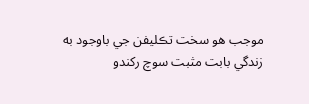موجب هو سخت تڪليفن جي باوجود به زندگي بابت مثبت سوچ رکندو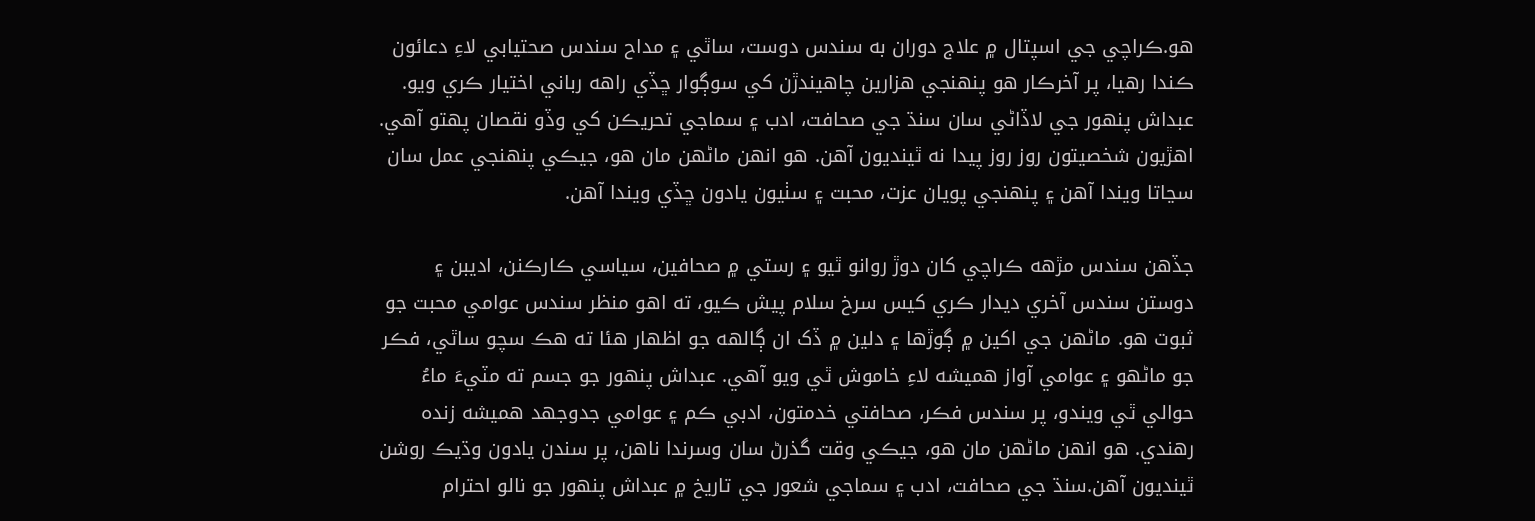هو.ڪراچي جي اسپتال ۾ علاج دوران به سندس دوست، ساٿي ۽ مداح سندس صحتيابي لاءِ دعائون ڪندا رهيا، پر آخرڪار هو پنهنجي هزارين چاهيندڙن کي سوڳوار ڇڏي راهه رباني اختيار ڪري ويو. عبداش پنهور جي لاڏاڻي سان سنڌ جي صحافت، ادب ۽ سماجي تحريڪن کي وڏو نقصان پهتو آهي. اهڙيون شخصيتون روز روز پيدا نه ٿينديون آهن. هو انهن ماڻهن مان هو، جيڪي پنهنجي عمل سان سڃاتا ويندا آهن ۽ پنهنجي پويان عزت، محبت ۽ سٺيون يادون ڇڏي ويندا آهن.

جڏهن سندس مڙهه ڪراچي کان دوڙ روانو ٿيو ۽ رستي ۾ صحافين، سياسي ڪارڪنن، اديبن ۽ دوستن سندس آخري ديدار ڪري کيس سرخ سلام پيش ڪيو، ته اهو منظر سندس عوامي محبت جو ثبوت هو. ماڻهن جي اکين ۾ ڳوڙها ۽ دلين ۾ ڏک ان ڳالهه جو اظهار هئا ته هڪ سچو ساٿي، فڪر جو ماڻهو ۽ عوامي آواز هميشه لاءِ خاموش ٿي ويو آهي. عبداش پنهور جو جسم ته مٽيءَ ماءُ حوالي ٿي ويندو، پر سندس فڪر، صحافتي خدمتون، ادبي ڪم ۽ عوامي جدوجهد هميشه زنده رهندي. هو انهن ماڻهن مان هو، جيڪي وقت گذرڻ سان وسرندا ناهن، پر سندن يادون وڌيڪ روشن ٿينديون آهن.سنڌ جي صحافت، ادب ۽ سماجي شعور جي تاريخ ۾ عبداش پنهور جو نالو احترام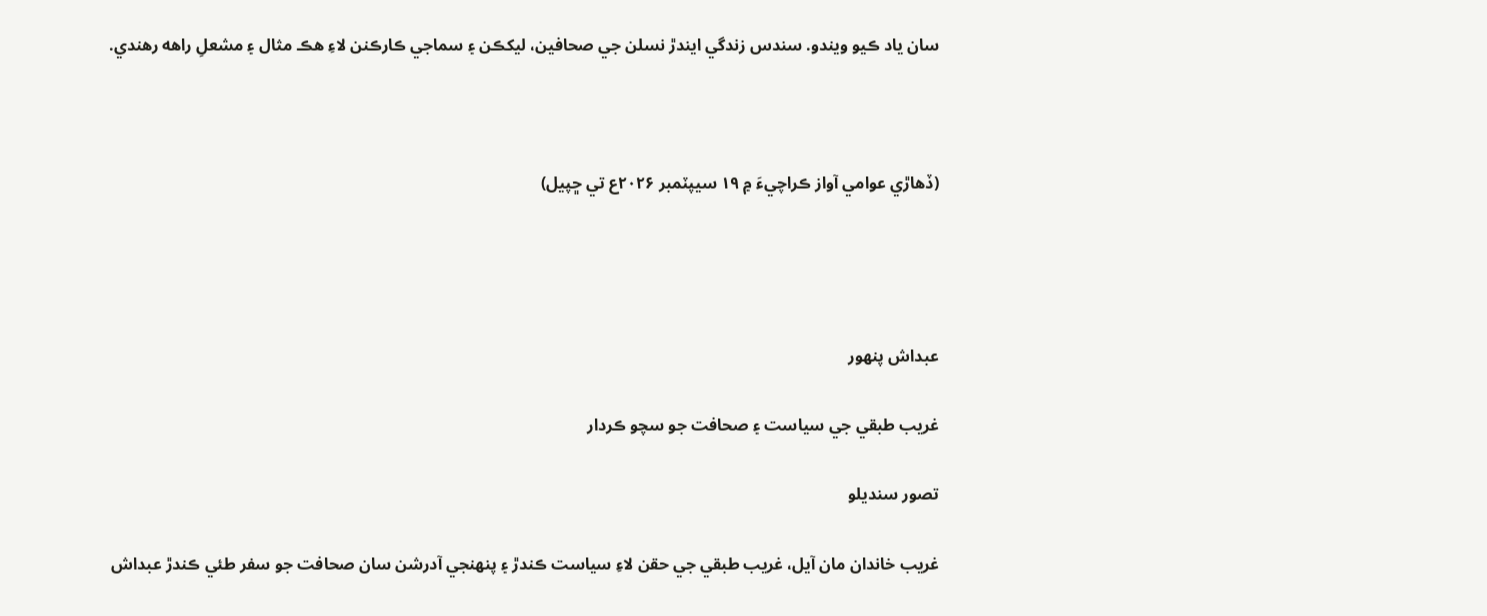سان ياد ڪيو ويندو. سندس زندگي ايندڙ نسلن جي صحافين، ليکڪن ۽ سماجي ڪارڪنن لاءِ هڪ مثال ۽ مشعلِ راهه رهندي.



(ڏھاڙي عوامي آواز ڪراچيءَ ۾ ۱۹ سيپٽمبر ۲۰۲۶ع تي ڇپيل)




عبداش پنهور

غريب طبقي جي سياست ۽ صحافت جو سچو ڪردار

تصور سنديلو

غريب خاندان مان آيل، غريب طبقي جي حقن لاءِ سياست ڪندڙ ۽ پنهنجي آدرشن سان صحافت جو سفر طئي ڪندڙ عبداش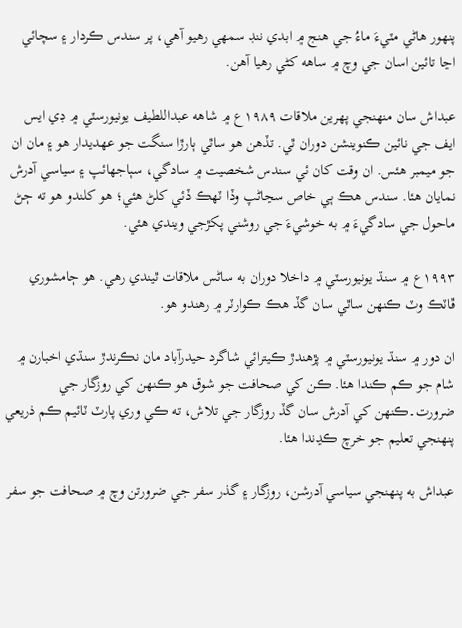پنهور هاڻي مٽيءَ ماءُ جي هنج ۾ ابدي ننڊ سمهي رهيو آهي، پر سندس ڪردار ۽ سچائي اڃا تائين اسان جي وچ ۾ ساهه کڻي رهيا آهن.

عبداش سان منهنجي پهرين ملاقات ۱۹۸۹ع ۾ شاهه عبداللطيف يونيورسٽي ۾ ڊي ايس ايف جي نائين ڪنوينشن دوران ٿي. تڏهن هو ساٿي ٻارڙا سنگت جو عهديدار هو ۽ مان ان جو ميمبر هئس. ان وقت کان ئي سندس شخصيت ۾ سادگي، سٻاجهائپ ۽ سياسي آدرش نمايان هئا. سندس هڪ ٻي خاص سڃاڻپ وڏا ٽهڪ ڏئي کلڻ هئي؛ هو کلندو هو ته ڄڻ ماحول جي سادگيءَ ۾ به خوشيءَ جي روشني پکڙجي ويندي هئي.

۱۹۹۳ع ۾ سنڌ يونيورسٽي ۾ داخلا دوران به ساڻس ملاقات ٿيندي رهي. هو ڄامشوري ڦاٽڪ وٽ ڪنهن ساٿي سان گڏ هڪ ڪوارٽر ۾ رهندو هو.

ان دور ۾ سنڌ يونيورسٽي ۾ پڙهندڙ ڪيترائي شاگرد حيدرآباد مان نڪرندڙ سنڌي اخبارن ۾ شام جو ڪم ڪندا هئا. ڪن کي صحافت جو شوق هو ڪنهن کي روزگار جي ضرورت۔ڪنهن کي آدرش سان گڏ روزگار جي تلاش، ته ڪي وري پارٽ ٽائيم ڪم ذريعي پنهنجي تعليم جو خرچ ڪڍندا هئا.

عبداش به پنهنجي سياسي آدرشن، روزگار ۽ گذر سفر جي ضرورتن وچ ۾ صحافت جو سفر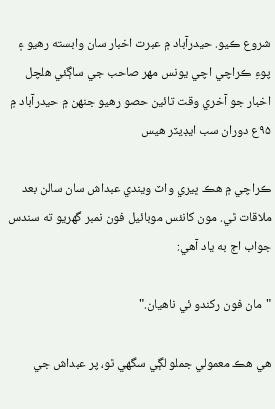شروع ڪيو. حيدرآباد ۾ عبرت اخبار سان وابسته رهيو ۽ پوءِ ڪراچي اچي يونس مهر صاحب جي ساڳئي هلچل اخبار جو آخري وقت تائين حصو رهيو جنهن ۾ حيدرآباد ۾ ۹۵ع دوران سب ايڊيٽر هيس

ڪراچي ۾ هڪ ڀيري واٽ ويندي عبداش سان سالن بعد ملاقات ٿي. مون کانئس موبائيل فون نمبر گهريو ته سندس جواب اڄ به ياد آهي:

"مان فون رکندو ئي ناهيان."

هي هڪ معمولي جملو لڳي سگهي ٿو، پر عبداش جي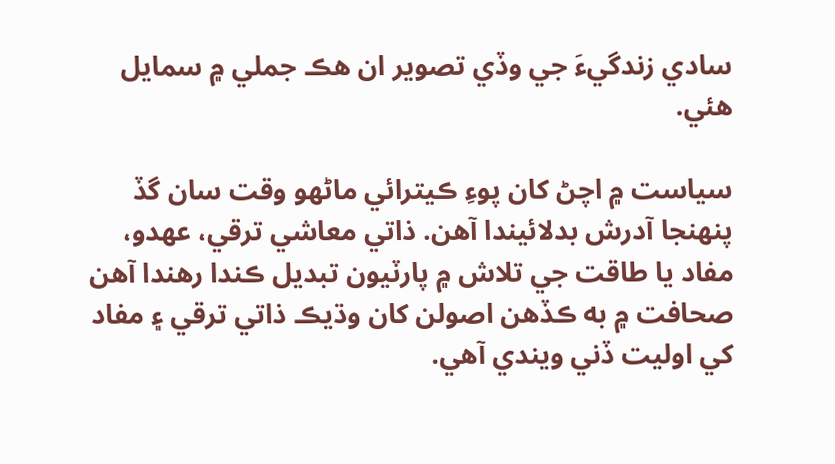سادي زندگيءَ جي وڏي تصوير ان هڪ جملي ۾ سمايل هئي.

سياست ۾ اچڻ کان پوءِ ڪيترائي ماڻهو وقت سان گڏ پنهنجا آدرش بدلائيندا آهن. ذاتي معاشي ترقي، عهدو، مفاد يا طاقت جي تلاش ۾ پارٽيون تبديل ڪندا رهندا آهن صحافت ۾ به ڪڏهن اصولن کان وڌيڪ ذاتي ترقي ۽ مفاد کي اوليت ڏني ويندي آهي.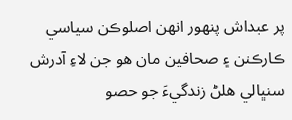پر عبداش پنهور انهن اصلوڪن سياسي ڪارڪنن ۽ صحافين مان هو جن لاءِ آدرش سنڀالي هلڻ زندگيءَ جو حصو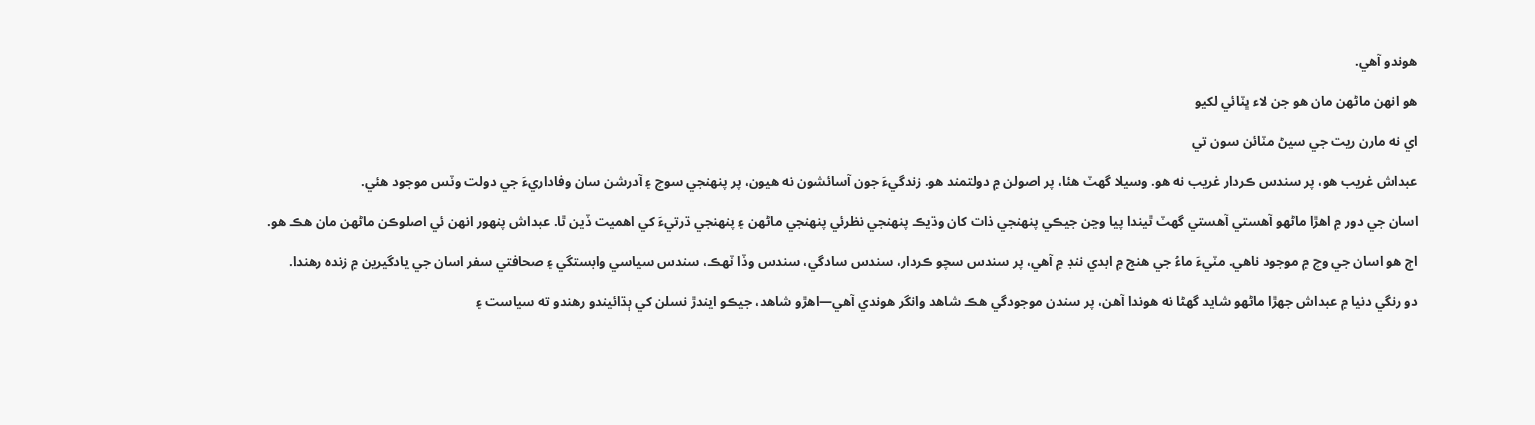هوندو آهي.

هو انهن ماڻهن مان هو جن لاء ڀٽائي لکيو

اي نه مارن ريت جي سيڻ مٽائن سون تي

عبداش غريب هو، پر سندس ڪردار غريب نه هو. وسيلا گهٽ هئا، پر اصولن ۾ دولتمند هو. زندگيءَ جون آسائشون نه هيون، پر پنهنجي سوچ ۽ آدرشن سان وفاداريءَ جي دولت وٽس موجود هئي.

اسان جي دور ۾ اهڙا ماڻهو آهستي آهستي گهٽ ٿيندا پيا وڃن جيڪي پنهنجي ذات کان وڌيڪ پنهنجي نظرئي پنهنجي ماڻهن ۽ پنهنجي ڌرتيءَ کي اهميت ڏين ٿا. عبداش پنهور انهن ئي اصلوڪن ماڻهن مان هڪ هو.

اڄ هو اسان جي وچ ۾ موجود ناهي. مٽيءَ ماءُ جي هنج ۾ ابدي ننڊ ۾ آهي، پر سندس سچو ڪردار، سندس سادگي، سندس وڏا ٽهڪ، سندس سياسي وابستگي ۽ صحافتي سفر اسان جي يادگيرين ۾ زنده رهندا.

دو رنگي دنيا ۾ عبداش جهڙا ماڻهو شايد گهڻا نه هوندا آهن، پر سندن موجودگي هڪ شاهد وانگر هوندي آهي—اهڙو شاهد، جيڪو ايندڙ نسلن کي ٻڌائيندو رهندو ته سياست ۽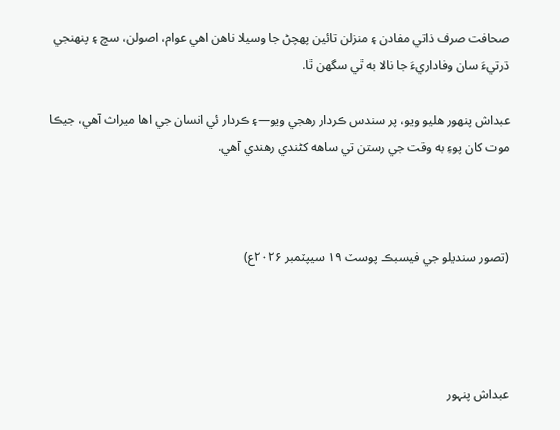صحافت صرف ذاتي مفادن ۽ منزلن تائين پهچڻ جا وسيلا ناهن اهي عوام، اصولن، سچ ۽ پنهنجي ڌرتيءَ سان وفاداريءَ جا نالا به ٿي سگهن ٿا.

عبداش پنهور هليو ويو، پر سندس ڪردار رهجي ويو—۽ ڪردار ئي انسان جي اها ميراث آهي، جيڪا موت کان پوءِ به وقت جي رستن تي ساهه کڻندي رهندي آهي.



(تصور سنديلو جي فيسبڪ پوسٽ ۱۹ سيپٽمبر ۲۰۲۶ع)




عبداش پنہور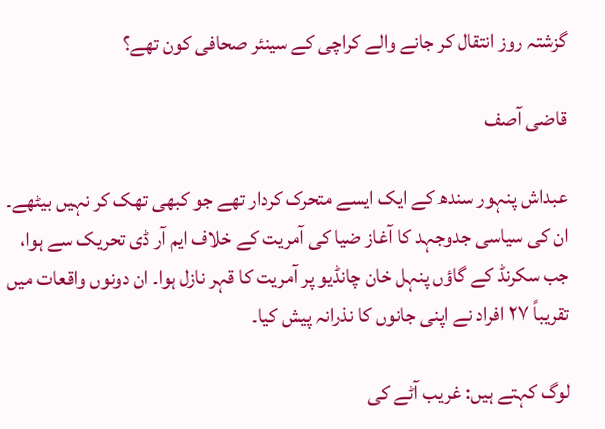گزشتہ روز انتقال کر جانے والے کراچی کے سینئر صحافی کون تھے؟

قاضی آصف

عبداش پنہور سندھ کے ایک ایسے متحرک کردار تھے جو کبھی تھک کر نہیں بیٹھے۔ ان کی سیاسی جدوجہد کا آغاز ضیا کی آمریت کے خلاف ایم آر ڈی تحریک سے ہوا، جب سکرنڈ کے گاؤں پنہل خان چانڈیو پر آمریت کا قہر نازل ہوا۔ ان دونوں واقعات میں تقریباً ۲۷ افراد نے اپنی جانوں کا نذرانہ پیش کیا۔

لوگ کہتے ہیں: غریب آٹے کی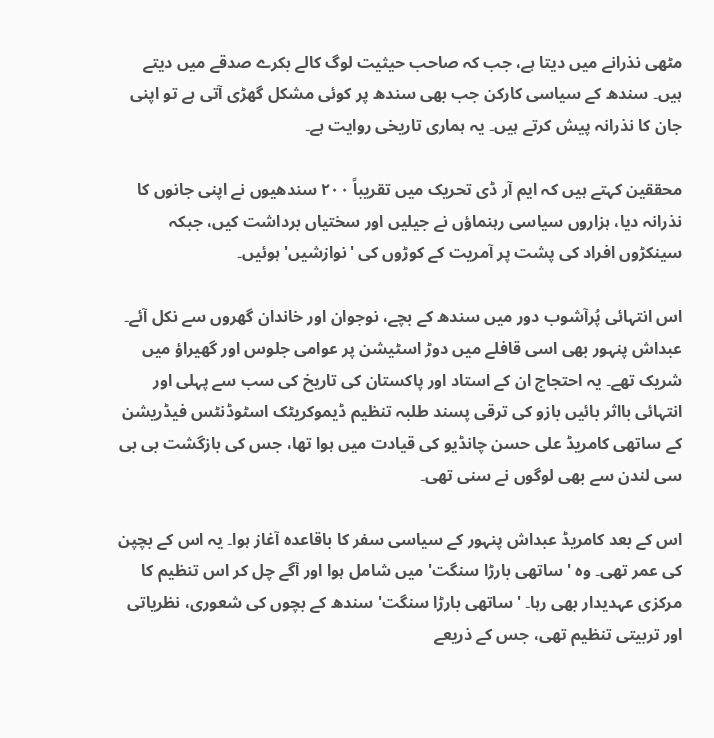مٹھی نذرانے میں دیتا ہے، جب کہ صاحب حیثیت لوگ کالے بکرے صدقے میں دیتے ہیں۔ سندھ کے سیاسی کارکن جب بھی سندھ پر کوئی مشکل گھڑی آتی ہے تو اپنی جان کا نذرانہ پیش کرتے ہیں۔ یہ ہماری تاریخی روایت ہے۔

محققین کہتے ہیں کہ ایم آر ڈی تحریک میں تقریباً ۲۰۰ سندھیوں نے اپنی جانوں کا نذرانہ دیا، ہزاروں سیاسی رہنماؤں نے جیلیں اور سختیاں برداشت کیں، جبکہ سینکڑوں افراد کی پشت پر آمریت کے کوڑوں کی 'نوازشیں' ہوئیں۔

اس انتہائی پُرآشوب دور میں سندھ کے بچے، نوجوان اور خاندان گھروں سے نکل آئے۔ عبداش پنہور بھی اسی قافلے میں دوڑ اسٹیشن پر عوامی جلوس اور گھیراؤ میں شریک تھے۔ یہ احتجاج ان کے استاد اور پاکستان کی تاریخ کی سب سے پہلی اور انتہائی بااثر بائیں بازو کی ترقی پسند طلبہ تنظیم ڈیموکریٹک اسٹوڈنٹس فیڈریشن کے ساتھی کامریڈ علی حسن چانڈیو کی قیادت میں ہوا تھا، جس کی بازگشت بی بی سی لندن سے بھی لوگوں نے سنی تھی۔

اس کے بعد کامریڈ عبداش پنہور کے سیاسی سفر کا باقاعدہ آغاز ہوا۔ یہ اس کے بچپن کی عمر تھی۔ وہ 'ساتھی بارڑا سنگت' میں شامل ہوا اور آگے چل کر اس تنظیم کا مرکزی عہدیدار بھی رہا۔ 'ساتھی بارڑا سنگت' سندھ کے بچوں کی شعوری، نظریاتی اور تربیتی تنظیم تھی، جس کے ذریعے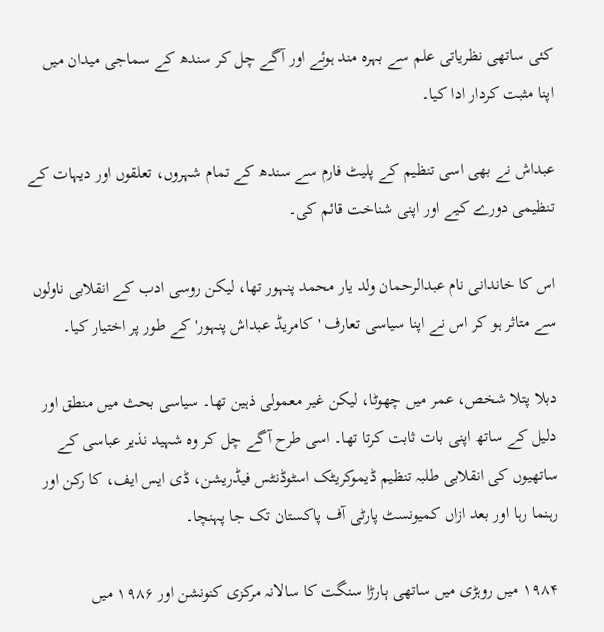کئی ساتھی نظریاتی علم سے بہرہ مند ہوئے اور آگے چل کر سندھ کے سماجی میدان میں اپنا مثبت کردار ادا کیا۔

عبداش نے بھی اسی تنظیم کے پلیٹ فارم سے سندھ کے تمام شہروں، تعلقوں اور دیہات کے تنظیمی دورے کیے اور اپنی شناخت قائم کی۔

اس کا خاندانی نام عبدالرحمان ولد یار محمد پنہور تھا، لیکن روسی ادب کے انقلابی ناولوں سے متاثر ہو کر اس نے اپنا سیاسی تعارف 'کامریڈ عبداش پنہور' کے طور پر اختیار کیا۔

دبلا پتلا شخص، عمر میں چھوٹا، لیکن غیر معمولی ذہین تھا۔ سیاسی بحث میں منطق اور دلیل کے ساتھ اپنی بات ثابت کرتا تھا۔ اسی طرح آگے چل کر وہ شہید نذیر عباسی کے ساتھیوں کی انقلابی طلبہ تنظیم ڈیموکریٹک اسٹوڈنٹس فیڈریشن، ڈی ایس ایف، کا رکن اور رہنما رہا اور بعد ازاں کمیونسٹ پارٹی آف پاکستان تک جا پہنچا۔

۱۹۸۴ میں روہڑی میں ساتھی ٻارڑا سنگت کا سالانہ مرکزی کنونشن اور ۱۹۸۶ میں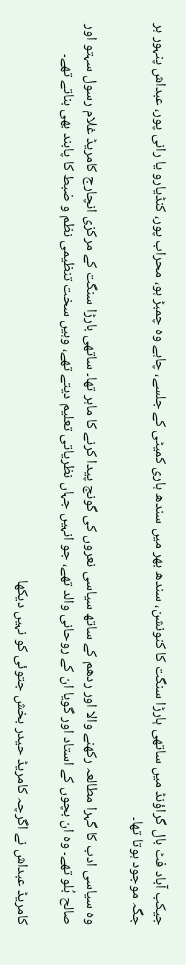جیکب آباد فٹ بال گراؤنڈ میں ساتھی ٻارڑا سنگت کا کنونشن، سندھ بھر میں سندھ ہاری کمیٹی کے جلسے، چاہے وہ چمبڑ ہو، محراب پور، کنڈیارو یا رانی پور، عبداش پنہور ہر جگہ موجود ہوتا تھا۔

وہ سیاسی ادب کا گہرا مطالعہ رکھنے والا اور ردھم کے ساتھ سیاسی نعروں کی گونج پیدا کرنے کا ماہر تھا۔ ساتھی بارڑا سنگت کے مرکزی انچارج کامریڈ غلام رسول سہتو اور صالح بُلو تھے۔ وہ ان بچوں کے استاد اور گویا ان کے روحانی والد تھے، جو انہیں جہاں نظریاتی تعلیم دیتے تھے، وہیں سخت تنظیمی نظم و ضبط کا پابند بھی بناتے تھے۔

کامریڈ عبداش نے اگرچہ کامریڈ حیدر بخش جتوئی کو نہیں دیکھا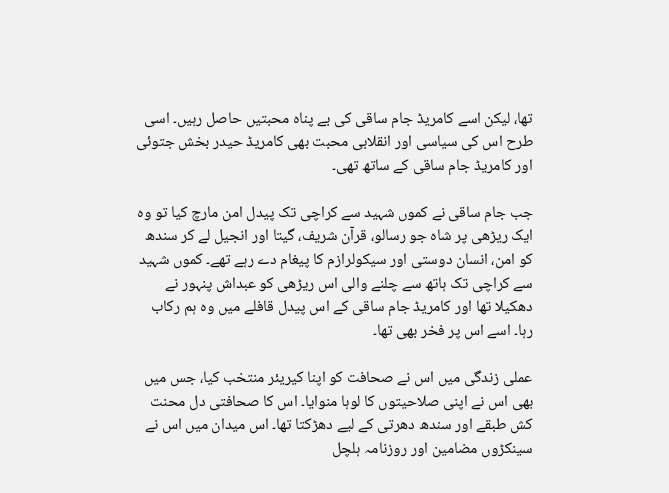تھا، لیکن اسے کامریڈ جام ساقی کی بے پناہ محبتیں حاصل رہیں۔ اسی طرح اس کی سیاسی اور انقلابی محبت بھی کامریڈ حیدر بخش جتوئی اور کامریڈ جام ساقی کے ساتھ تھی۔

جب جام ساقی نے کموں شہید سے کراچی تک پیدل امن مارچ کیا تو وہ ایک ریڑھی پر شاہ جو رسالو، قرآن شریف، گیتا اور انجیل لے کر سندھ کو امن، انسان دوستی اور سیکولرازم کا پیغام دے رہے تھے۔ کموں شہید سے کراچی تک ہاتھ سے چلنے والی اس ریڑھی کو عبداش پنہور نے دھکیلا تھا اور کامریڈ جام ساقی کے اس پیدل قافلے میں وہ ہم رکاب رہا۔ اسے اس پر فخر بھی تھا۔

عملی زندگی میں اس نے صحافت کو اپنا کیریئر منتخب کیا، جس میں بھی اس نے اپنی صلاحیتوں کا لوہا منوایا۔ اس کا صحافتی دل محنت کش طبقے اور سندھ دھرتی کے لیے دھڑکتا تھا۔ اس میدان میں اس نے سینکڑوں مضامین اور روزنامہ ہلچل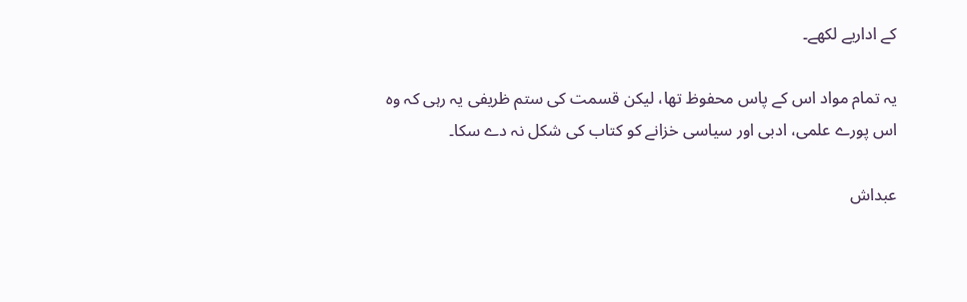کے اداریے لکھے۔

یہ تمام مواد اس کے پاس محفوظ تھا، لیکن قسمت کی ستم ظریفی یہ رہی کہ وہ اس پورے علمی، ادبی اور سیاسی خزانے کو کتاب کی شکل نہ دے سکا۔

عبداش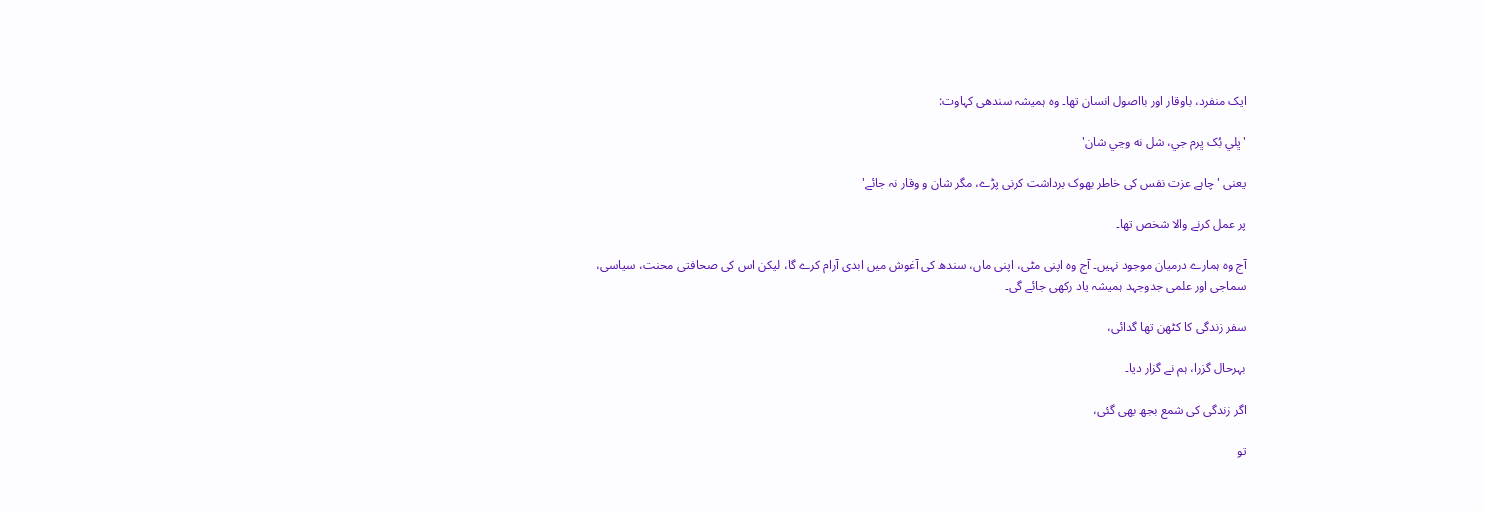ایک منفرد، باوقار اور بااصول انسان تھا۔ وہ ہمیشہ سندھی کہاوت:

'ڀلي بُک ڀرم جي، شل نه وڃي شان'

یعنی 'چاہے عزت نفس کی خاطر بھوک برداشت کرنی پڑے، مگر شان و وقار نہ جائے'

پر عمل کرنے والا شخص تھا۔

آج وہ ہمارے درمیان موجود نہیں۔ آج وہ اپنی مٹی، اپنی ماں، سندھ کی آغوش میں ابدی آرام کرے گا، لیکن اس کی صحافتی محنت، سیاسی، سماجی اور علمی جدوجہد ہمیشہ یاد رکھی جائے گی۔

سفر زندگی کا کٹھن تھا گدائی،

بہرحال گزرا، ہم نے گزار دیا۔

اگر زندگی کی شمع بجھ بھی گئی،

تو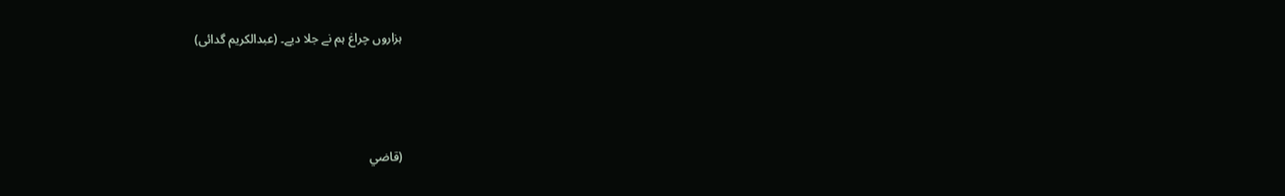ہزاروں چراغ ہم نے جلا دیے۔ (عبدالکریم گدائی)



(قاضي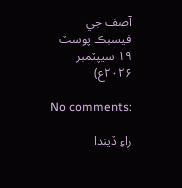آصف جي فيسبڪ پوسٽ ۱۹ سيپٽمبر ۲۰۲۶ع)

No comments:

راءِ ڏيندا